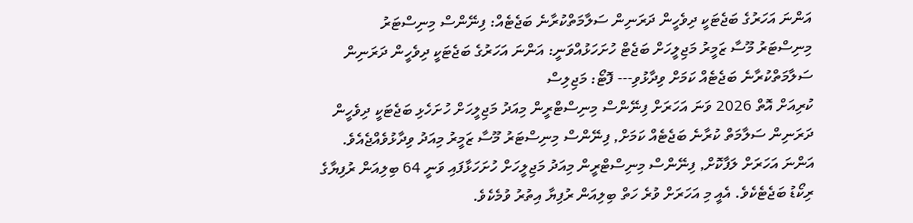އަންނަ އަހަރުގެ ބަޖެޓަކީ ދިވެހީން ދަރަނިން ސަލާމަތްކުރާނެ ބަޖެޓެއް: ފިނޭންސް މިނިސްޓަރު
މިނިސްޓަރު މޫސާ ޒަމީރު މަޖިލީހަށް ބަޖެޓް ހުށަހަޅުއްވަނީ: އަންނަ އަހަރުގެ ބަޖެޓަކީ ދިވެހީން ދަރަނިން ސަލާމަތްކުރާނެ ބަޖެޓެއް ކަމަށް ވިދާޅުވި--- ފޮޓޯ: މަޖިލިސް
ކުރިއަށް އޮތް 2026 ވަނަ އަހަރަށް ފިނޭންސް މިނިސްޓްރީން މިއަދު މަޖިލީހަށް ހުށަހެޅި ބަޖެޓަކީ ދިވެހީން ދަރަނިން ސަލާމަތް ކުރާނެ ބަޖެޓެއް ކަމަށް, ފިނޭންސް މިނިސްޓަރު މޫސާ ޒަމީރު މިއަދު ވިދާޅުވެއްޖެއެވެ.
އަންނަ އަހަރަށް ލަފާކޮށް, ފިނޭންސް މިނިސްޓްރީން މިއަދު މަޖިލީހަށް ހުށަހަޅާފައި ވަނީ 64 ބިލިއަން ރުފިޔާގެ ރިކޯޑު ބަޖެޓެކެވެ. އެއީ މި އަހަރަށް ވުރެ ހަތް ބިލިއަން ރުފިޔާ އިތުރު ވުމެކެވެ.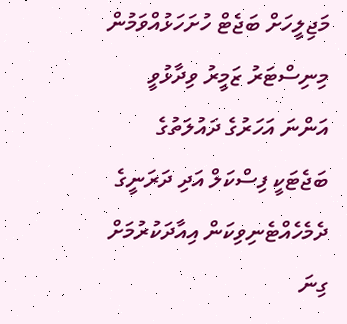މަޖިލީހަށް ބަޖެޓް ހުށަހަޅުއްވަމުން މިނިސްޓަރު ޒަމީރު ވިދާޅުވީ އަންނަ އަހަރުގެ ދައުލަތުގެ ބަޖެޓަކީ ފިސްކަލް އަދި ދަރަނީގެ ދެމެހެއްޓެނިވިކަން އިއާދަކުރުމަށް ގިނަ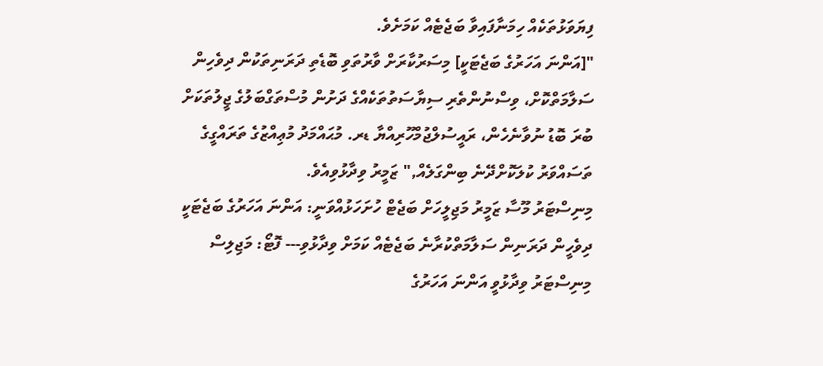ފިޔަވަޅުތަކެއް ހިމަނާފައިވާ ބަޖެޓެއް ކަމަށެވެ.
"[އަންނަ އަހަރުގެ ބަޖެޓަކީ] މިސަރުކާރަށް ވާރުތަވި ބޮޑެތި ދަރަނިތަކުން ދިވެހިން ސަލާމަތްކޮށް، ވިސްނުންތެރި ސިޔާސަތުތަކެއްގެ ދަށުން މުސްތަގްބަލުގެ ޖީލުތަކަށް ބުރަ ބޮޑު ނުވާނެހެން، ރައީސުލްޖުމްހޫރިއްޔާ ޑރ. މުޙައްމަދު މުޢިއްޒުގެ ތަރައްގީގެ ތަސައްވަރު ކުލަކޮށްދޭނެ ބިންގަލެއް," ޒަމީރު ވިދާޅުވިއެވެ.
މިނިސްޓަރު މޫސާ ޒަމީރު މަޖިލީހަށް ބަޖެޓް ހުށަހަޅުއްވަނީ: އަންނަ އަހަރުގެ ބަޖެޓަކީ ދިވެހީން ދަރަނިން ސަލާމަތްކުރާނެ ބަޖެޓެއް ކަމަށް ވިދާޅުވި--- ފޮޓޯ: މަޖިލިސް
މިނިސްޓަރު ވިދާޅުވީ އަންނަ އަހަރުގެ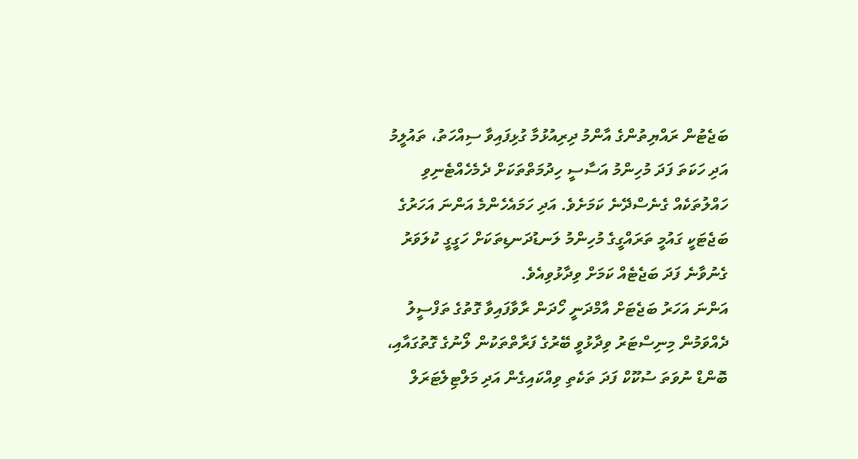ބަޖެޓުން ރައްޔިތުންގެ އާންމު ދިރިއުޅުމާ ގުޅިފައިވާ ސިއްހަތު، ތައުލީމު އަދި ހަކަތަ ފަދަ މުހިންމު އަސާސީ ހިދުމަތްތަކަށް ދެމެހެއްޓެނިވި ހައްލުތަކެއް ގެނެސްދޭނެ ކަމަށެވެ. އަދި ހަމައެހެންމެ އަންނަ އަހަރުގެ ބަޖެޓަކީ ގައުމީ ތަރައްގީގެ މުހިންމު ލަނޑުދަނޑިތަކަށް ހަގީގީ ކުލަވަރު ގެނުވާނެ ފަދަ ބަޖެޓެއް ކަމަށް ވިދާޅުވިއެވެ.
އަންނަ އަހަރު ބަޖެޓަށް އާމްދަނީ ހޯދަން ރާވާފައިވާ ގޮތުގެ ތަފްސީލު ދެއްވަމުން މިނިސްޓަރު ވިދާޅުވީ ބޭރުގެ ފަރާތްތަކުން ލޯނުގެ ގޮތުގައާއި، ބޮންޑް ނުވަތަ ސުކޫކް ފަދަ ތަކެތި ވިއްކައިގެން އަދި މަލްޓިލެޓަރަލް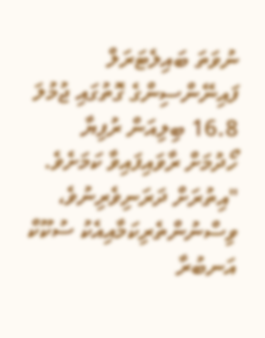ނުވަތަ ބައިލެޓަރަލް ފައިނޭންސިންގެ ގޮތުގައި ޖުމުލަ 16.8 ބިލިއަން ރުފިޔާ ހޯދުމަށް ރާވައިފައިވާ ކަމަށެވެ.
"އިތުރަށް ދަރަނިވެރިނުވެ، ވިސްނުންތެރިކަމާއިއެކު ސުކޫކް އަނބުރާ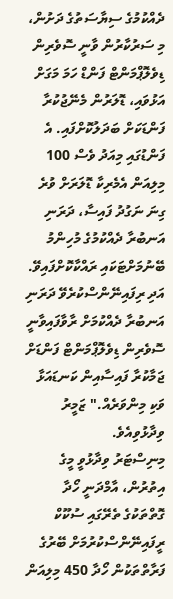ދެއްކުމުގެ ސިޔާސަތުގެ ދަށުން، މި ސަރުކާރުން ވާނީ ސޮވެރިން ޑިވެލޮޕްމަންޓް ފަންޑް ހަމަ މަގަށް އަޅުވައި، ޑޮލަރުން މެނޭޖުކުރާ ފަންޑަކަށް ބަދަލުކޮށްފައި. އެ ފަންޑުގައި މިއަދު ވެސް 100 މިލިއަން އެމެރިކާ ޑޮލަރަށް ވުރެ ގިނަ ނަގުދު ފައިސާ، ދަރަނި އަނބުރާ ދެއްކުމުގެ މުހިންމު ބޭނުމަށްޓަކައި ރައްކާކޮށްފައިވޭ. އަދި ރިފައިނޭންސްކުރެވޭ ދަރަނި އަނބުރާ ދެއްކުމަށް ރާވާފައިވާނީ ސޮވެރިން ޑިވެލޮޕްމަންޓް ފަންޑަށް ޖަމާކުރާ ފައިސާއިން ކަނޑައަޅާ ވަކި މިންވަރެއް." ޒަމީރު ވިދާޅުވިއެވެ.
މިނިސްޓަރު ވިދާޅުވީ މީގެ އިތުރުން، އާމްދަނީ ހޯދާ ގޮތްތަކުގެ ތެރޭގައި ސުކޫކް ރީފައިނޭންސްކުރުމަށް ބޭރުގެ ފަރާތްތަކުން ހޯދާ 450 މިލިއަން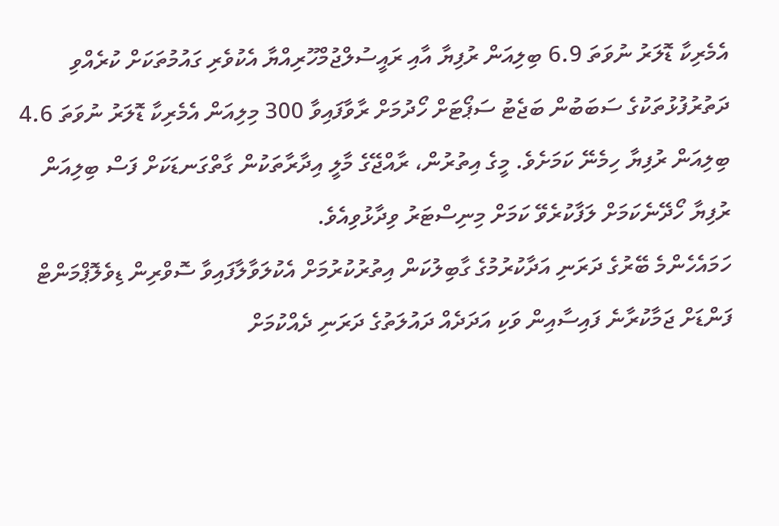އެމެރިކާ ޑޮލަރު ނުވަތަ 6.9 ބިލިއަން ރުފިޔާ އާއި ރައީސުލްޖުމްހޫރިއްޔާ އެކުވެރި ގައުމުތަކަށް ކުރެއްވި ދަތުރުފުޅުތަކުގެ ސަބަބުން ބަޖެޓު ސަޕޯޓަށް ހޯދުމަށް ރާވާފައިވާ 300 މިލިއަން އެމެރިކާ ޑޮލަރު ނުވަތަ 4.6 ބިލިއަން ރުފިޔާ ހިމެނޭ ކަމަށެވެ. މީގެ އިތުރުން، ރާއްޖޭގެ މާލީ އިދާރާތަކުން ގާތްގަނޑަކަށް ފަސް ބިލިއަން ރުފިޔާ ހޯދޭނެކަމަށް ލަފާކުރެވޭ ކަމަށް މިނިސްޓަރު ވިދާޅުވިއެވެ.
ހަމައެހެންމެ ބޭރުގެ ދަރަނި އަދާކުރުމުގެ ގާބިލުކަން އިތުރުކުރުމަށް އެކުލަވާލާފައިވާ ސޮވްރިން ޑިވެލޮޕްމަންޓް ފަންޑަށް ޖަމާކުރާނެ ފައިސާއިން ވަކި އަދަދެއް ދައުލަތުގެ ދަރަނި ދެއްކުމަށް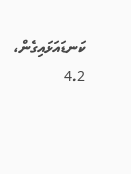ކަނޑައަޅައިގެން، 4.2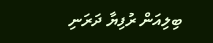ބިލިއަން ރުފިޔާ ދަރަނި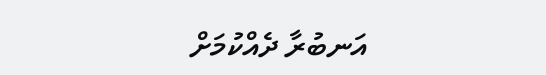އަނބުރާ ދެއްކުމަށް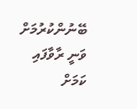ބޭނުންކުރުމަށް ވަނީ ރާވާފައި ކަމަށް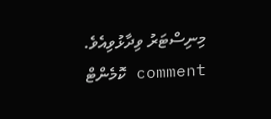މިނިސްޓަރު ވިދާޅުވިއެވެ.
comment ކޮމެންޓް